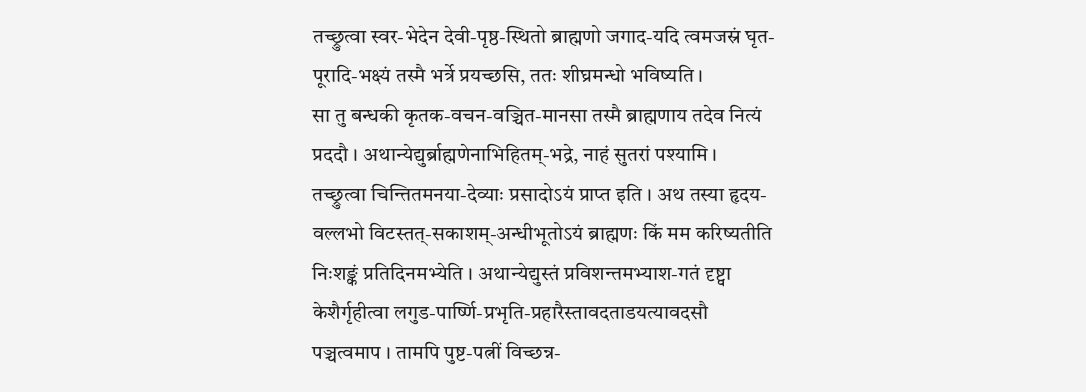तच्छ्रुत्वा स्वर-भेदेन देवी-पृष्ठ-स्थितो ब्राह्मणो जगाद-यदि त्वमजस्रं घृत-पूरादि-भक्ष्यं तस्मै भर्त्रे प्रयच्छसि, ततः शीघ्रमन्धो भविष्यति ।
सा तु बन्धकी कृतक-वचन-वञ्चित-मानसा तस्मै ब्राह्मणाय तदेव नित्यं प्रददौ । अथान्येद्युर्ब्राह्मणेनाभिहितम्-भद्रे, नाहं सुतरां पश्यामि ।
तच्छ्रुत्वा चिन्तितमनया-देव्याः प्रसादोऽयं प्राप्त इति । अथ तस्या हृदय-वल्लभो विटस्तत्-सकाशम्-अन्धीभूतोऽयं ब्राह्मणः किं मम करिष्यतीति निःशङ्कं प्रतिदिनमभ्येति । अथान्येद्युस्तं प्रविशन्तमभ्याश-गतं दृष्ट्वा केशैर्गृहीत्वा लगुड-पार्ष्णि-प्रभृति-प्रहारैस्तावदताडयत्यावदसौ पञ्चत्वमाप । तामपि पुष्ट-पत्नीं विच्छन्न-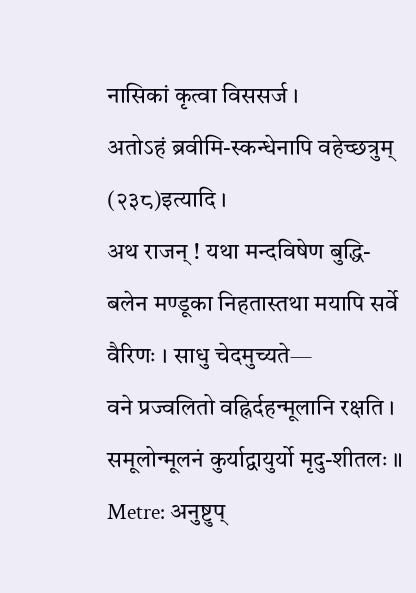नासिकां कृत्वा विससर्ज ।
अतोऽहं ब्रवीमि-स्कन्धेनापि वहेच्छत्रुम् (२३८)इत्यादि ।
अथ राजन् ! यथा मन्दविषेण बुद्धि-बलेन मण्डूका निहतास्तथा मयापि सर्वे वैरिणः । साधु चेदमुच्यते—
वने प्रज्वलितो वह्निर्दहन्मूलानि रक्षति । समूलोन्मूलनं कुर्याद्वायुर्यो मृदु-शीतलः ॥
Metre: अनुष्टुप्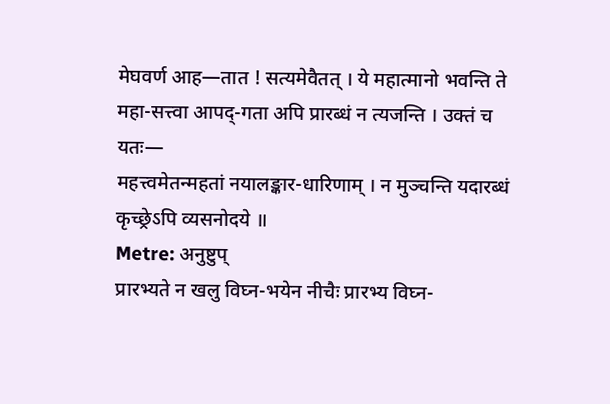मेघवर्ण आह—तात ! सत्यमेवैतत् । ये महात्मानो भवन्ति ते महा-सत्त्वा आपद्-गता अपि प्रारब्धं न त्यजन्ति । उक्तं च यतः—
महत्त्वमेतन्महतां नयालङ्कार-धारिणाम् । न मुञ्चन्ति यदारब्धं कृच्छ्रेऽपि व्यसनोदये ॥
Metre: अनुष्टुप्
प्रारभ्यते न खलु विघ्न-भयेन नीचैः प्रारभ्य विघ्न-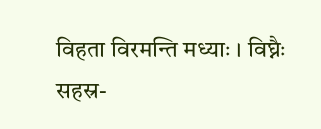विहता विरमन्ति मध्याः । विघ्नैः सहस्र-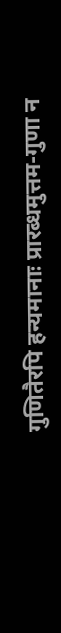गुणितैरपि हन्यमानाः प्रारब्धमुत्तम-गुणा न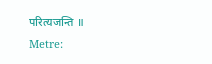परित्यजन्ति ॥
Metre: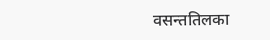वसन्ततिलका